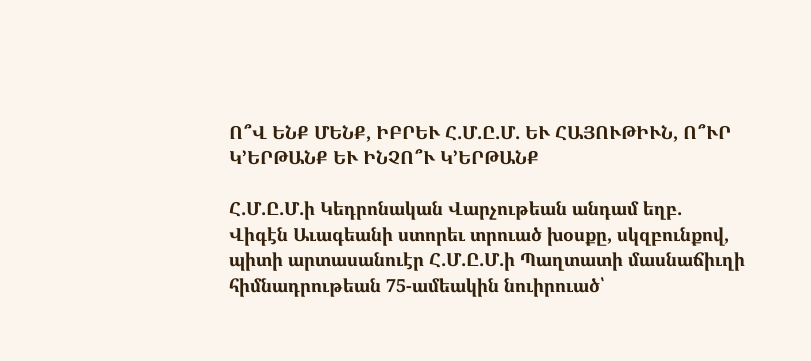Ո՞Վ ԵՆՔ ՄԵՆՔ, ԻԲՐԵՒ Հ.Մ.Ը.Մ. ԵՒ ՀԱՅՈՒԹԻՒՆ, Ո՞ՒՐ Կ’ԵՐԹԱՆՔ ԵՒ ԻՆՉՈ՞Ւ Կ’ԵՐԹԱՆՔ

Հ.Մ.Ը.Մ.ի Կեդրոնական Վարչութեան անդամ եղբ. Վիգէն Աւագեանի ստորեւ տրուած խօսքը, սկզբունքով, պիտի արտասանուէր Հ.Մ.Ը.Մ.ի Պաղտատի մասնաճիւղի հիմնադրութեան 75-ամեակին նուիրուած՝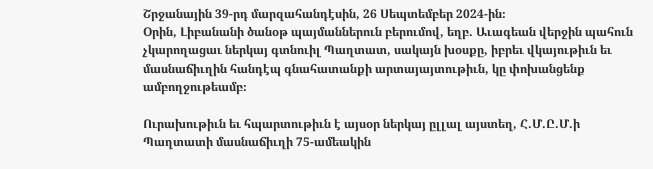Շրջանային 39-րդ մարզահանդէսին, 26 Սեպտեմբեր 2024-ին։
Օրին, Լիբանանի ծանօթ պայմաններուն բերումով, եղբ. Աւագեան վերջին պահուն չկարողացաւ ներկայ գտնուիլ Պաղտատ, սակայն խօսքը, իբրեւ վկայութիւն եւ մասնաճիւղին հանդէպ գնահատանքի արտայայտութիւն, կը փոխանցենք ամբողջութեամբ։

Ուրախութիւն եւ հպարտութիւն է այսօր ներկայ ըլլալ այստեղ, Հ.Մ.Ը.Մ.ի Պաղտատի մասնաճիւղի 75-ամեակին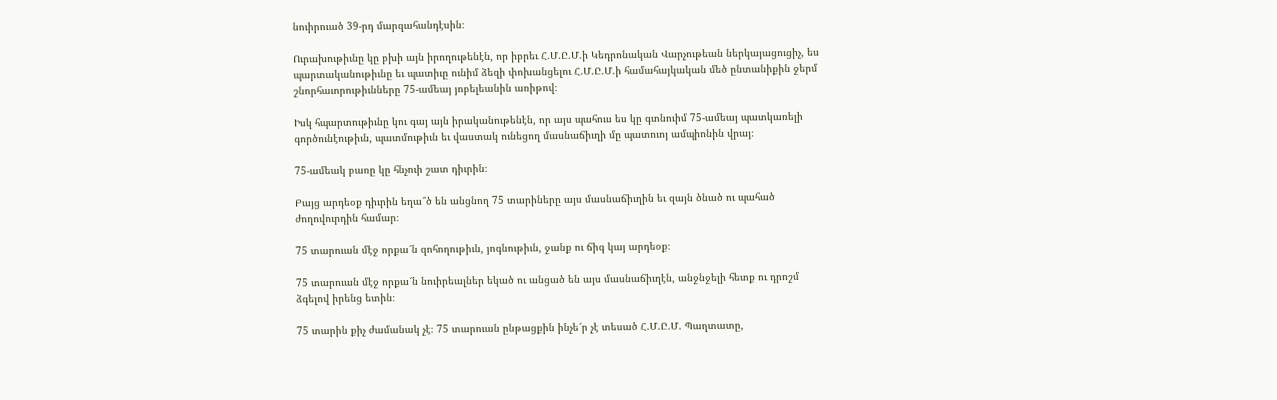նուիրուած 39-րդ մարզահանդէսին։

Ուրախութիւնը կը բխի այն իրողութենէն, որ իբրեւ Հ.Մ.Ը.Մ.ի Կեդրոնական Վարչութեան ներկայացուցիչ, ես պարտականութիւնը եւ պատիւը ունիմ ձեզի փոխանցելու Հ.Մ.Ը.Մ.ի համահայկական մեծ ընտանիքին ջերմ շնորհաւորութիւնները 75-ամեայ յոբելեանին առիթով։

Իսկ հպարտութիւնը կու գայ այն իրականութենէն, որ այս պահուս ես կը գտնուիմ 75-ամեայ պատկառելի գործունէութիւն, պատմութիւն եւ վաստակ ունեցող մասնաճիւղի մը պատուոյ ամպիոնին վրայ։

75-ամեակ բառը կը հնչուի շատ դիւրին։

Բայց արդեօք դիւրին եղա՞ծ են անցնող 75 տարիները այս մասնաճիւղին եւ զայն ծնած ու պահած ժողովուրդին համար։

75 տարուան մէջ որքա՜ն զոհողութիւն, յոգնութիւն, ջանք ու ճիգ կայ արդեօք։

75 տարուան մէջ որքա՜ն նուիրեալներ եկած ու անցած են այս մասնաճիւղէն, անջնջելի հետք ու դրոշմ ձգելով իրենց ետին։

75 տարին քիչ ժամանակ չէ։ 75 տարուան ընթացքին ինչե՜ր չէ տեսած Հ.Մ.Ը.Մ. Պաղտատը,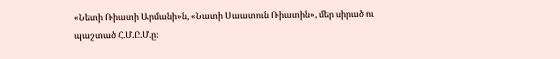«Նետի Ռիատի Արմանի»ն, «Նատի Սաատուն Ռիատին», մեր սիրած ու պաշտած Հ.Մ.Ը.Մ.ը։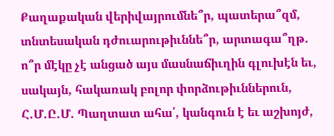Քաղաքական վերիվայրումնե՞ր, պատերա՞զմ, տնտեսական դժուարութիւննե՞ր, արտագա՞ղթ. ո՞ր մէկը չէ անցած այս մասնաճիւղին գլուխէն եւ, սակայն, հակառակ բոլոր փորձութիւններուն, Հ.Մ.Ը.Մ. Պաղտատ ահա՛, կանգուն է եւ աշխոյժ,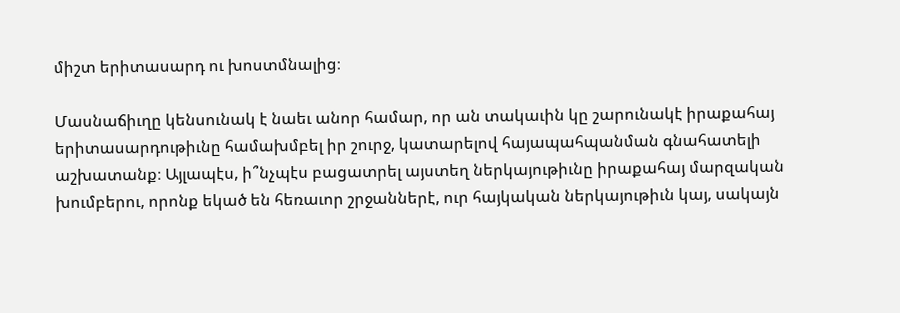միշտ երիտասարդ ու խոստմնալից։

Մասնաճիւղը կենսունակ է նաեւ անոր համար, որ ան տակաւին կը շարունակէ իրաքահայ երիտասարդութիւնը համախմբել իր շուրջ, կատարելով հայապահպանման գնահատելի աշխատանք։ Այլապէս, ի՞նչպէս բացատրել այստեղ ներկայութիւնը իրաքահայ մարզական խումբերու, որոնք եկած են հեռաւոր շրջաններէ, ուր հայկական ներկայութիւն կայ, սակայն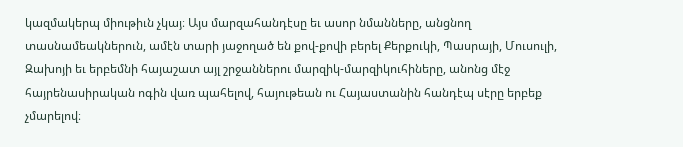կազմակերպ միութիւն չկայ։ Այս մարզահանդէսը եւ ասոր նմանները, անցնող տասնամեակներուն, ամէն տարի յաջողած են քով-քովի բերել Քերքուկի, Պասրայի, Մուսուլի, Զախոյի եւ երբեմնի հայաշատ այլ շրջաններու մարզիկ-մարզիկուհիները, անոնց մէջ հայրենասիրական ոգին վառ պահելով, հայութեան ու Հայաստանին հանդէպ սէրը երբեք չմարելով։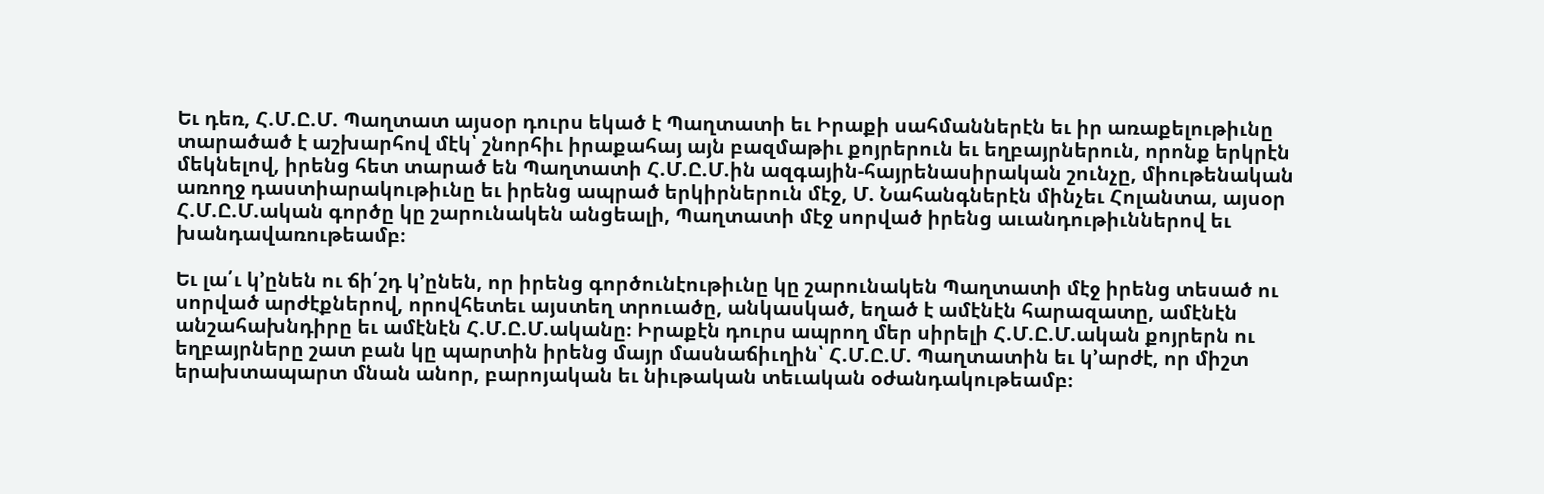Եւ դեռ, Հ.Մ.Ը.Մ. Պաղտատ այսօր դուրս եկած է Պաղտատի եւ Իրաքի սահմաններէն եւ իր առաքելութիւնը տարածած է աշխարհով մէկ՝ շնորհիւ իրաքահայ այն բազմաթիւ քոյրերուն եւ եղբայրներուն, որոնք երկրէն մեկնելով, իրենց հետ տարած են Պաղտատի Հ.Մ.Ը.Մ.ին ազգային-հայրենասիրական շունչը, միութենական առողջ դաստիարակութիւնը եւ իրենց ապրած երկիրներուն մէջ, Մ. Նահանգներէն մինչեւ Հոլանտա, այսօր Հ.Մ.Ը.Մ.ական գործը կը շարունակեն անցեալի, Պաղտատի մէջ սորված իրենց աւանդութիւններով եւ խանդավառութեամբ։

Եւ լա՛ւ կ’ընեն ու ճի՛շդ կ’ընեն, որ իրենց գործունէութիւնը կը շարունակեն Պաղտատի մէջ իրենց տեսած ու սորված արժէքներով, որովհետեւ այստեղ տրուածը, անկասկած, եղած է ամէնէն հարազատը, ամէնէն անշահախնդիրը եւ ամէնէն Հ.Մ.Ը.Մ.ականը։ Իրաքէն դուրս ապրող մեր սիրելի Հ.Մ.Ը.Մ.ական քոյրերն ու եղբայրները շատ բան կը պարտին իրենց մայր մասնաճիւղին՝ Հ.Մ.Ը.Մ. Պաղտատին եւ կ’արժէ, որ միշտ երախտապարտ մնան անոր, բարոյական եւ նիւթական տեւական օժանդակութեամբ։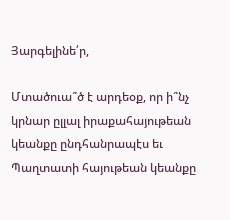Յարգելինե՛ր,

Մտածուա՞ծ է արդեօք, որ ի՞նչ կրնար ըլլալ իրաքահայութեան կեանքը ընդհանրապէս եւ Պաղտատի հայութեան կեանքը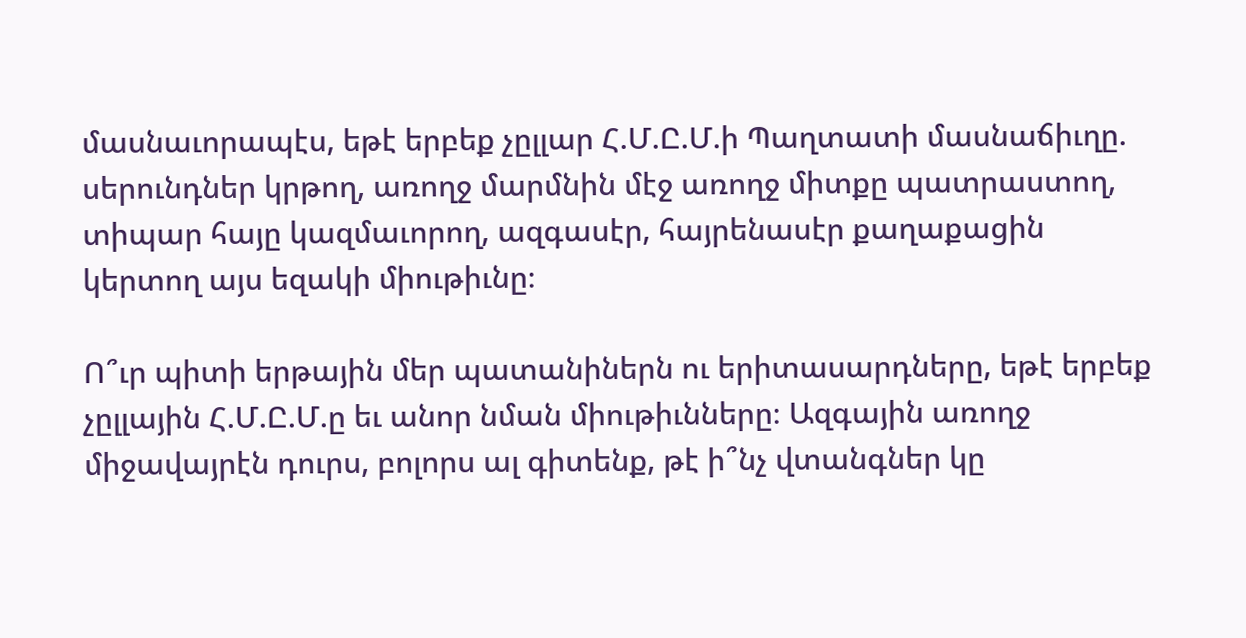մասնաւորապէս, եթէ երբեք չըլլար Հ.Մ.Ը.Մ.ի Պաղտատի մասնաճիւղը. սերունդներ կրթող, առողջ մարմնին մէջ առողջ միտքը պատրաստող, տիպար հայը կազմաւորող, ազգասէր, հայրենասէր քաղաքացին կերտող այս եզակի միութիւնը։

Ո՞ւր պիտի երթային մեր պատանիներն ու երիտասարդները, եթէ երբեք չըլլային Հ.Մ.Ը.Մ.ը եւ անոր նման միութիւնները։ Ազգային առողջ միջավայրէն դուրս, բոլորս ալ գիտենք, թէ ի՞նչ վտանգներ կը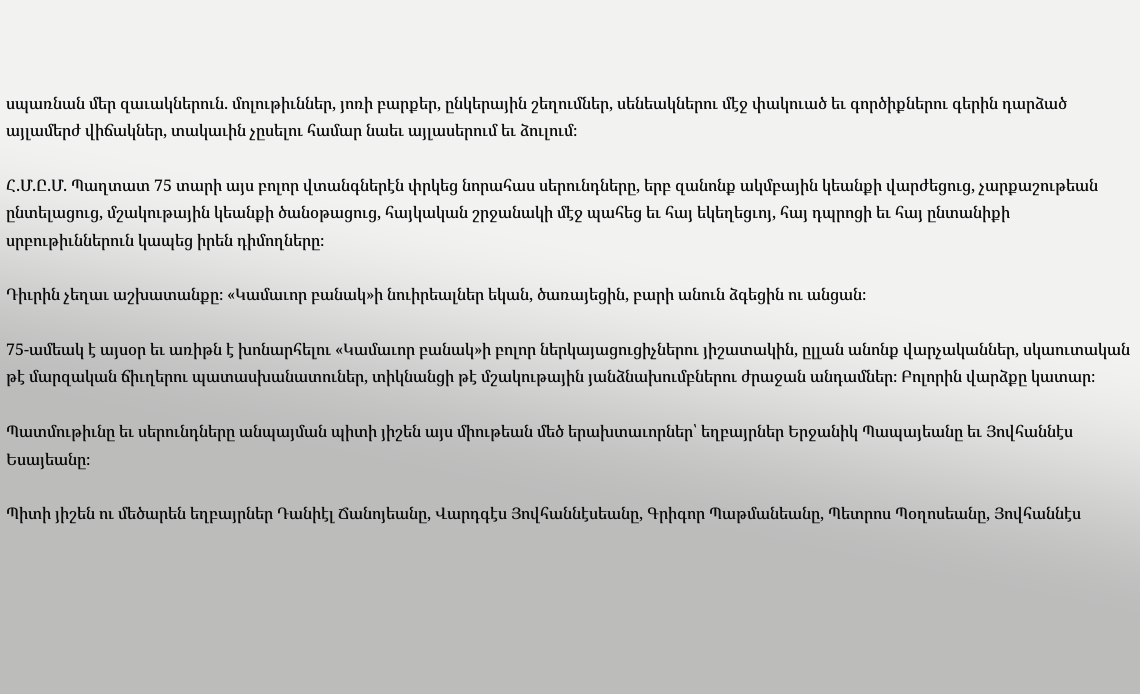սպառնան մեր զաւակներուն. մոլութիւններ, յոռի բարքեր, ընկերային շեղումներ, սենեակներու մէջ փակուած եւ գործիքներու գերին դարձած այլամերժ վիճակներ, տակաւին չըսելու համար նաեւ այլասերում եւ ձուլում։

Հ.Մ.Ը.Մ. Պաղտատ 75 տարի այս բոլոր վտանգներէն փրկեց նորահաս սերունդները, երբ զանոնք ակմբային կեանքի վարժեցուց, չարքաշութեան ընտելացուց, մշակութային կեանքի ծանօթացուց, հայկական շրջանակի մէջ պահեց եւ հայ եկեղեցւոյ, հայ դպրոցի եւ հայ ընտանիքի սրբութիւններուն կապեց իրեն դիմողները։

Դիւրին չեղաւ աշխատանքը։ «Կամաւոր բանակ»ի նուիրեալներ եկան, ծառայեցին, բարի անուն ձգեցին ու անցան։

75-ամեակ է այսօր եւ առիթն է խոնարհելու «Կամաւոր բանակ»ի բոլոր ներկայացուցիչներու յիշատակին, ըլլան անոնք վարչականներ, սկաուտական թէ մարզական ճիւղերու պատասխանատուներ, տիկնանցի թէ մշակութային յանձնախումբներու ժրաջան անդամներ։ Բոլորին վարձքը կատար։

Պատմութիւնը եւ սերունդները անպայման պիտի յիշեն այս միութեան մեծ երախտաւորներ՝ եղբայրներ Երջանիկ Պապայեանը եւ Յովհաննէս Եսայեանը։

Պիտի յիշեն ու մեծարեն եղբայրներ Դանիէլ Ճանոյեանը, Վարդգէս Յովհաննէսեանը, Գրիգոր Պաթմանեանը, Պետրոս Պօղոսեանը, Յովհաննէս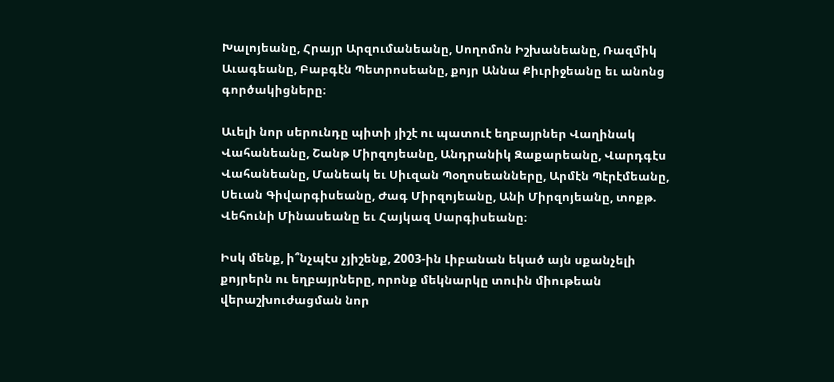Խալոյեանը, Հրայր Արզումանեանը, Սողոմոն Իշխանեանը, Ռազմիկ Աւագեանը, Բաբգէն Պետրոսեանը, քոյր Աննա Քիւրիջեանը եւ անոնց գործակիցները։

Աւելի նոր սերունդը պիտի յիշէ ու պատուէ եղբայրներ Վաղինակ Վահանեանը, Շանթ Միրզոյեանը, Անդրանիկ Զաքարեանը, Վարդգէս Վահանեանը, Մանեակ եւ Սիւզան Պօղոսեանները, Արմէն Պէրէմեանը, Սեւան Գիվարգիսեանը, Ժագ Միրզոյեանը, Անի Միրզոյեանը, տոքթ. Վեհունի Մինասեանը եւ Հայկազ Սարգիսեանը։

Իսկ մենք, ի՞նչպէս չյիշենք, 2003-ին Լիբանան եկած այն սքանչելի քոյրերն ու եղբայրները, որոնք մեկնարկը տուին միութեան վերաշխուժացման նոր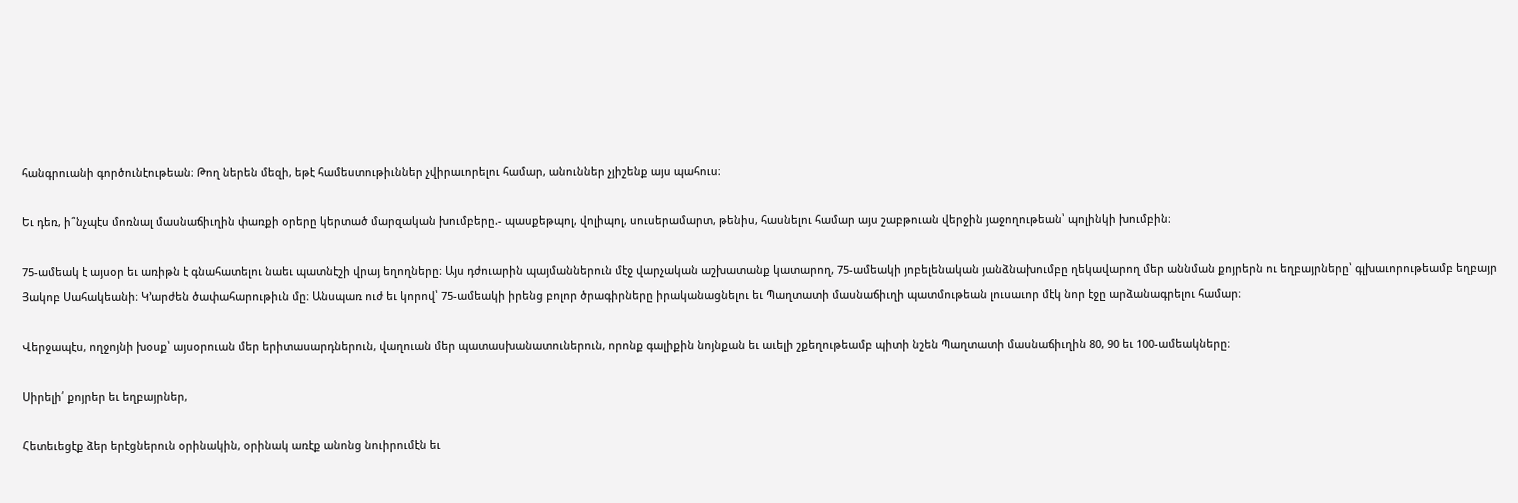հանգրուանի գործունէութեան։ Թող ներեն մեզի, եթէ համեստութիւններ չվիրաւորելու համար, անուններ չյիշենք այս պահուս։

Եւ դեռ, ի՞նչպէս մոռնալ մասնաճիւղին փառքի օրերը կերտած մարզական խումբերը.- պասքեթպոլ, վոլիպոլ, սուսերամարտ, թենիս, հասնելու համար այս շաբթուան վերջին յաջողութեան՝ պոլինկի խումբին։

75-ամեակ է այսօր եւ առիթն է գնահատելու նաեւ պատնէշի վրայ եղողները։ Այս դժուարին պայմաններուն մէջ վարչական աշխատանք կատարող, 75-ամեակի յոբելենական յանձնախումբը ղեկավարող մեր աննման քոյրերն ու եղբայրները՝ գլխաւորութեամբ եղբայր Յակոբ Սահակեանի։ Կ’արժեն ծափահարութիւն մը։ Անսպառ ուժ եւ կորով՝ 75-ամեակի իրենց բոլոր ծրագիրները իրականացնելու եւ Պաղտատի մասնաճիւղի պատմութեան լուսաւոր մէկ նոր էջը արձանագրելու համար։

Վերջապէս, ողջոյնի խօսք՝ այսօրուան մեր երիտասարդներուն, վաղուան մեր պատասխանատուներուն, որոնք գալիքին նոյնքան եւ աւելի շքեղութեամբ պիտի նշեն Պաղտատի մասնաճիւղին 80, 90 եւ 100-ամեակները։

Սիրելի՛ քոյրեր եւ եղբայրներ,

Հետեւեցէք ձեր երէցներուն օրինակին, օրինակ առէք անոնց նուիրումէն եւ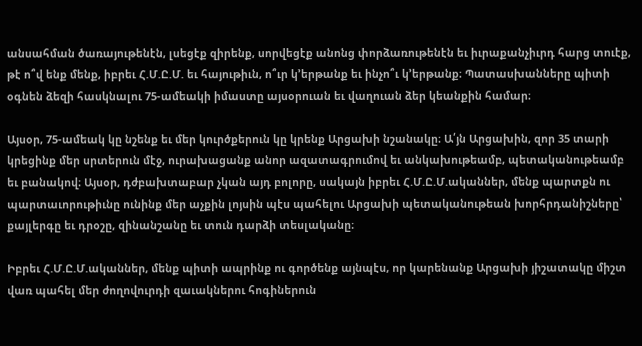անսահման ծառայութենէն, լսեցէք զիրենք, սորվեցէք անոնց փորձառութենէն եւ իւրաքանչիւրդ հարց տուէք, թէ ո՞վ ենք մենք, իբրեւ Հ.Մ.Ը.Մ. եւ հայութիւն, ո՞ւր կ’երթանք եւ ինչո՞ւ կ’երթանք։ Պատասխանները պիտի օգնեն ձեզի հասկնալու 75-ամեակի իմաստը այսօրուան եւ վաղուան ձեր կեանքին համար։

Այսօր, 75-ամեակ կը նշենք եւ մեր կուրծքերուն կը կրենք Արցախի նշանակը։ Ա՛յն Արցախին, զոր 35 տարի կրեցինք մեր սրտերուն մէջ, ուրախացանք անոր ազատագրումով եւ անկախութեամբ, պետականութեամբ եւ բանակով։ Այսօր, դժբախտաբար չկան այդ բոլորը, սակայն իբրեւ Հ.Մ.Ը.Մ.ականներ, մենք պարտքն ու պարտաւորութիւնը ունինք մեր աչքին լոյսին պէս պահելու Արցախի պետականութեան խորհրդանիշները՝ քայլերգը եւ դրօշը, զինանշանը եւ տուն դարձի տեսլականը։

Իբրեւ Հ.Մ.Ը.Մ.ականներ, մենք պիտի ապրինք ու գործենք այնպէս, որ կարենանք Արցախի յիշատակը միշտ վառ պահել մեր ժողովուրդի զաւակներու հոգիներուն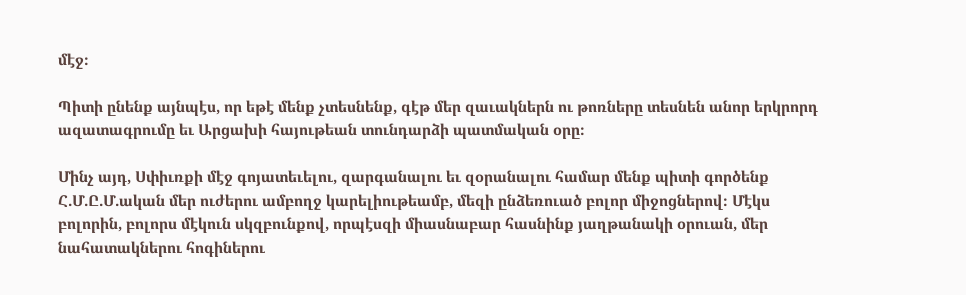մէջ։

Պիտի ընենք այնպէս, որ եթէ մենք չտեսնենք, գէթ մեր զաւակներն ու թոռները տեսնեն անոր երկրորդ ազատագրումը եւ Արցախի հայութեան տունդարձի պատմական օրը։

Մինչ այդ, Սփիւռքի մէջ գոյատեւելու, զարգանալու եւ զօրանալու համար մենք պիտի գործենք Հ.Մ.Ը.Մ.ական մեր ուժերու ամբողջ կարելիութեամբ, մեզի ընձեռուած բոլոր միջոցներով։ Մէկս բոլորին, բոլորս մէկուն սկզբունքով, որպէսզի միասնաբար հասնինք յաղթանակի օրուան, մեր նահատակներու հոգիներու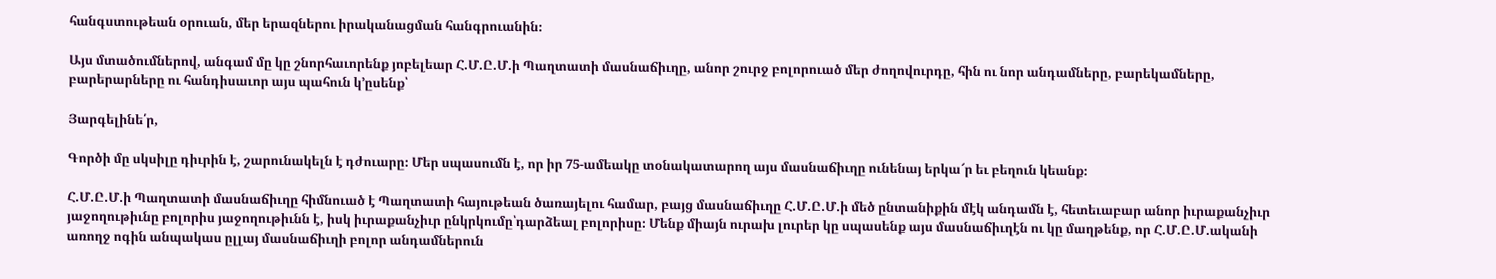հանգստութեան օրուան, մեր երազներու իրականացման հանգրուանին։

Այս մտածումներով, անգամ մը կը շնորհաւորենք յոբելեար Հ.Մ.Ը.Մ.ի Պաղտատի մասնաճիւղը, անոր շուրջ բոլորուած մեր ժողովուրդը, հին ու նոր անդամները, բարեկամները, բարերարները ու հանդիսաւոր այս պահուն կ’ըսենք՝

Յարգելինե՛ր,

Գործի մը սկսիլը դիւրին է, շարունակելն է դժուարը։ Մեր սպասումն է, որ իր 75-ամեակը տօնակատարող այս մասնաճիւղը ունենայ երկա՜ր եւ բեղուն կեանք։

Հ.Մ.Ը.Մ.ի Պաղտատի մասնաճիւղը հիմնուած է Պաղտատի հայութեան ծառայելու համար, բայց մասնաճիւղը Հ.Մ.Ը.Մ.ի մեծ ընտանիքին մէկ անդամն է, հետեւաբար անոր իւրաքանչիւր յաջողութիւնը բոլորիս յաջողութիւնն է, իսկ իւրաքանչիւր ընկրկումը՝դարձեալ բոլորիսը։ Մենք միայն ուրախ լուրեր կը սպասենք այս մասնաճիւղէն ու կը մաղթենք, որ Հ.Մ.Ը.Մ.ականի առողջ ոգին անպակաս ըլլայ մասնաճիւղի բոլոր անդամներուն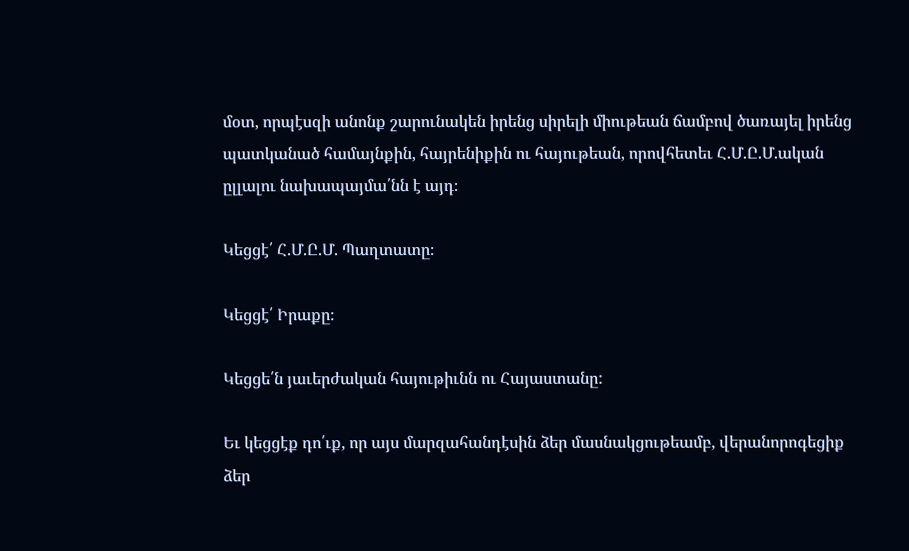մօտ, որպէսզի անոնք շարունակեն իրենց սիրելի միութեան ճամբով ծառայել իրենց պատկանած համայնքին, հայրենիքին ու հայութեան, որովհետեւ Հ.Մ.Ը.Մ.ական ըլլալու նախապայմա՛նն է այդ։

Կեցցէ՛ Հ.Մ.Ը.Մ. Պաղտատը։

Կեցցէ՛ Իրաքը։

Կեցցե՛ն յաւերժական հայութիւնն ու Հայաստանը:

Եւ կեցցէք դո՛ւք, որ այս մարզահանդէսին ձեր մասնակցութեամբ, վերանորոգեցիք ձեր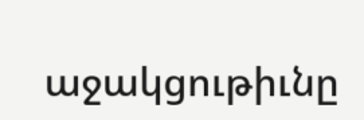աջակցութիւնը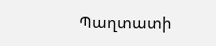Պաղտատի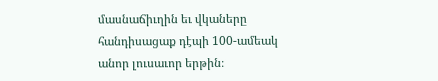մասնաճիւղին եւ վկաները հանդիսացաք դէպի 100-ամեակ անոր լուսաւոր երթին։